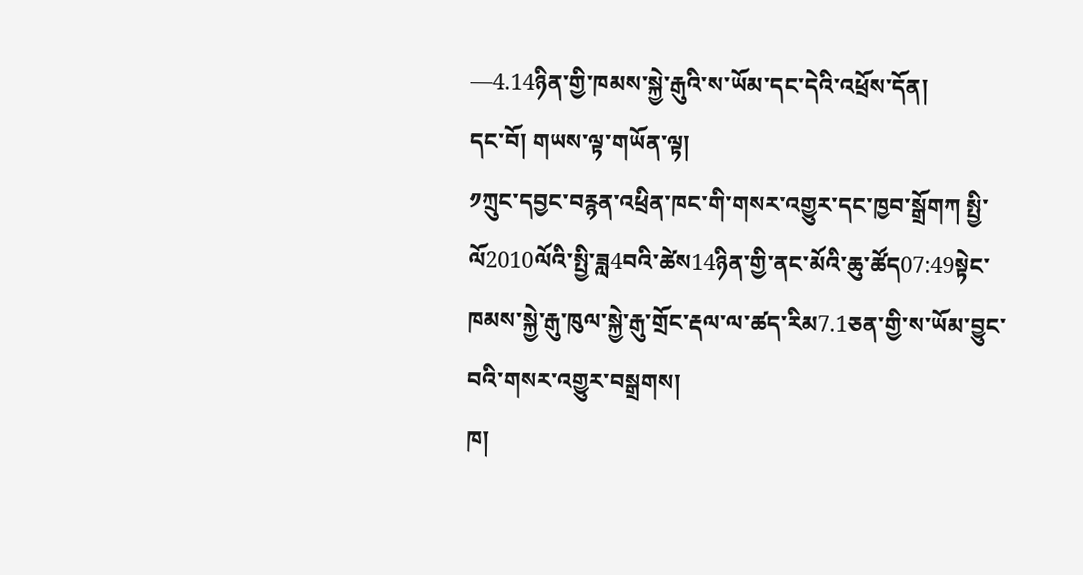—4.14ཉིན་གྱི་ཁམས་སྐྱེ་རྒུའི་ས་ཡོམ་དང་དེའི་འཕྲོས་དོན།
དང་བོ། གཡས་ལྟ་གཡོན་ལྟ།
༡ཀྲུང་དབྱང་བརྙན་འཕྲིན་ཁང་གི་གསར་འགྱུར་དང་ཁྱབ་སྒྲོགཀ སྤྱི་ལོ2010ལོའི་སྤྱི་ཟླ4བའི་ཚེས14ཉིན་གྱི་ནང་མོའི་ཆུ་ཚོད07:49སྟེང་ཁམས་སྐྱེ་རྒུ་ཁུལ་སྐྱེ་རྒུ་གྲོང་རྡལ་ལ་ཚད་རིམ7.1ཅན་གྱི་ས་ཡོམ་བྱུང་བའི་གསར་འགྱུར་བསྒྲགས།
ཁ།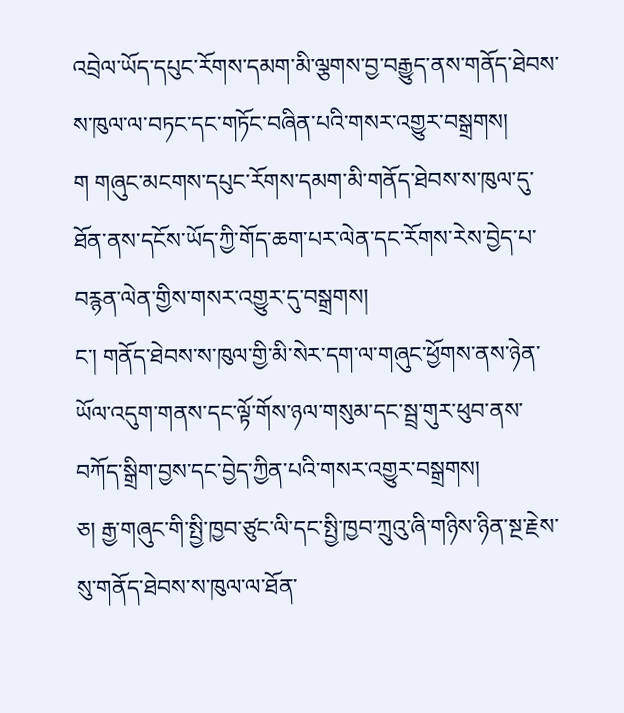འབྲེལ་ཡོད་དཔུང་རོགས་དམག་མི་ལྕགས་བྱ་བརྒྱུད་ནས་གནོད་ཐེབས་ས་ཁུལ་ལ་བཏང་དང་གཏོང་བཞིན་པའི་གསར་འགྱུར་བསྒྲགས།
ག གཞུང་མངགས་དཔུང་རོགས་དམག་མི་གནོད་ཐེབས་ས་ཁུལ་དུ་ཐོན་ནས་དངོས་ཡོད་ཀྱི་གོད་ཆག་པར་ལེན་དང་རོགས་རེས་བྱེད་པ་བརྙན་ལེན་གྱིས་གསར་འགྱུར་དུ་བསྒྲགས།
ང་། གནོད་ཐེབས་ས་ཁུལ་གྱི་མི་སེར་དག་ལ་གཞུང་ཕྱོགས་ནས་ཉེན་ཡོལ་འདུག་གནས་དང་ལྟོ་གོས་ཉལ་གསུམ་དང་སྦྲ་གུར་ཕུབ་ནས་བཀོད་སྒྲིག་བྱས་དང་བྱེད་ཀྱིན་པའི་གསར་འགྱུར་བསྒྲགས།
ཅ། རྒྱ་གཞུང་གི་སྤྱི་ཁྱབ་ཙུང་ལི་དང་སྤྱི་ཁྱབ་ཀྲུའུ་ཞི་གཉིས་ཉིན་སྔ་རྗེས་སུ་གནོད་ཐེབས་ས་ཁུལ་ལ་ཐོན་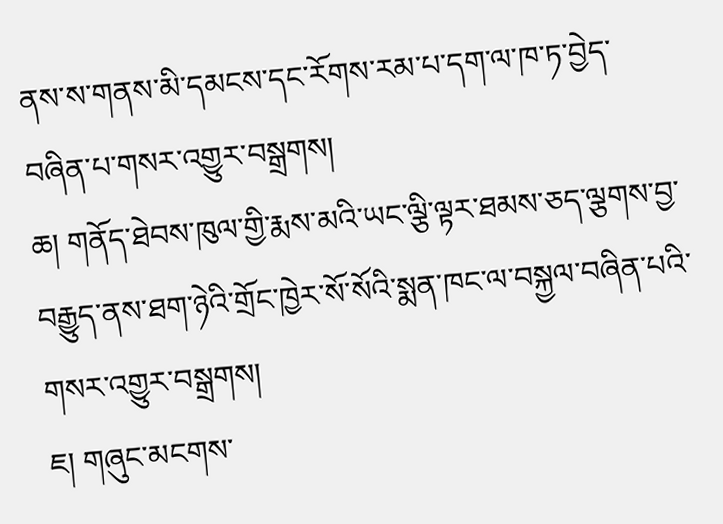ནས་ས་གནས་མི་དམངས་དང་རོགས་རམ་པ་དག་ལ་ཁ་ཏ་བྱེད་བཞིན་པ་གསར་འགྱུར་བསྒྲགས།
ཆ། གནོད་ཐེབས་ཁུལ་གྱི་རྨས་མའི་ཡང་ལྕི་ལྟར་ཐམས་ཅད་ལྕགས་བྱ་བརྒྱུད་ནས་ཐག་ཉེའི་གྲོང་ཁྱེར་སོ་སོའི་སྨན་ཁང་ལ་བསྐྱལ་བཞིན་པའི་གསར་འགྱུར་བསྒྲགས།
ཇ། གཞུང་མངགས་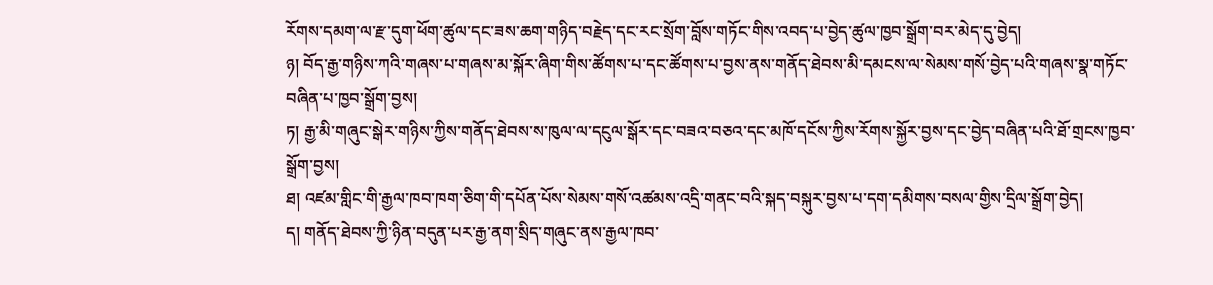རོགས་དམག་ལ་རྫ་དུག་ཕོག་ཚུལ་དང་ཟས་ཆག་གཉིད་བརྗེད་དང་རང་སྲོག་བློས་གཏོང་གིས་འབད་པ་བྱེད་ཚུལ་ཁྱབ་སྒྲོག་བར་མེད་དུ་བྱེད།
ཉ། བོད་རྒྱ་གཉིས་ཀའི་གཞས་པ་གཞས་མ་སྐོར་ཞིག་གིས་ཚོགས་པ་དང་ཚོགས་པ་བྱས་ནས་གནོད་ཐེབས་མི་དམངས་ལ་སེམས་གསོ་བྱེད་པའི་གཞས་སྣ་གཏོང་བཞིན་པ་ཁྱབ་སྒྲོག་བྱས།
ཏ། རྒྱ་མི་གཞུང་སྒེར་གཉིས་ཀྱིས་གནོད་ཐེབས་ས་ཁུལ་ལ་དངུལ་སྒོར་དང་བཟའ་བཅའ་དང་མཁོ་དངོས་ཀྱིས་རོགས་སྐྱོར་བྱས་དང་བྱེད་བཞིན་པའི་ཐོ་གྲངས་ཁྱབ་སྒྲོག་བྱས།
ཐ། འཛམ་གླིང་གི་རྒྱལ་ཁབ་ཁག་ཅིག་གི་དཔོན་པོས་སེམས་གསོ་འཚམས་འདྲི་གནང་བའི་སྐད་བསྐུར་བྱས་པ་དག་དམིགས་བསལ་གྱིས་དྲིལ་སྒྲོག་བྱེད།
ད། གནོད་ཐེབས་ཀྱི་ཉིན་བདུན་པར་རྒྱ་ནག་སྲིད་གཞུང་ནས་རྒྱལ་ཁབ་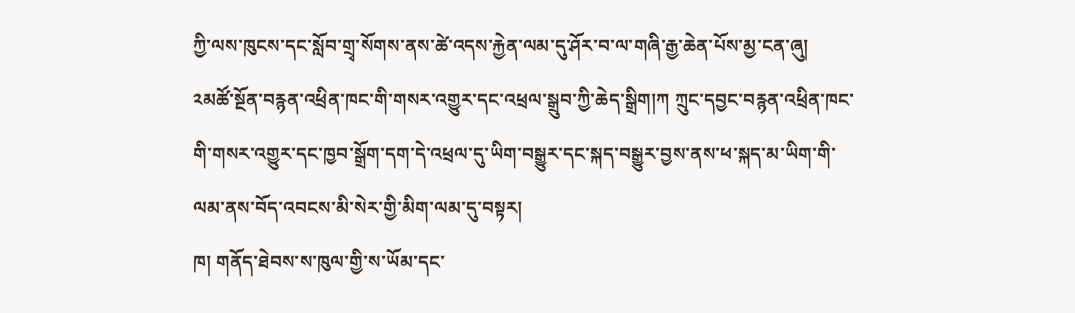ཀྱི་ལས་ཁུངས་དང་སློབ་གྲྭ་སོགས་ནས་ཚེ་འདས་རྐྱེན་ལམ་དུ་ཤོར་བ་ལ་གཞི་རྒྱ་ཆེན་པོས་མྱ་ངན་ཞུ།
༢མཚོ་སྔོན་བརྙན་འཕྲིན་ཁང་གི་གསར་འགྱུར་དང་འཕྲལ་སྒྲུབ་ཀྱི་ཆེད་སྒྲིག།ཀ ཀྲུང་དབྱང་བརྙན་འཕྲིན་ཁང་གི་གསར་འགྱུར་དང་ཁྱབ་སྒྲོག་དག་དེ་འཕྲལ་དུ་ཡིག་བསྒྱུར་དང་སྐད་བསྒྱུར་བྱས་ནས་ཕ་སྐད་མ་ཡིག་གི་ལམ་ནས་བོད་འབངས་མི་སེར་གྱི་མིག་ལམ་དུ་བསྟར།
ཁ། གནོད་ཐེབས་ས་ཁུལ་གྱི་ས་ཡོམ་དང་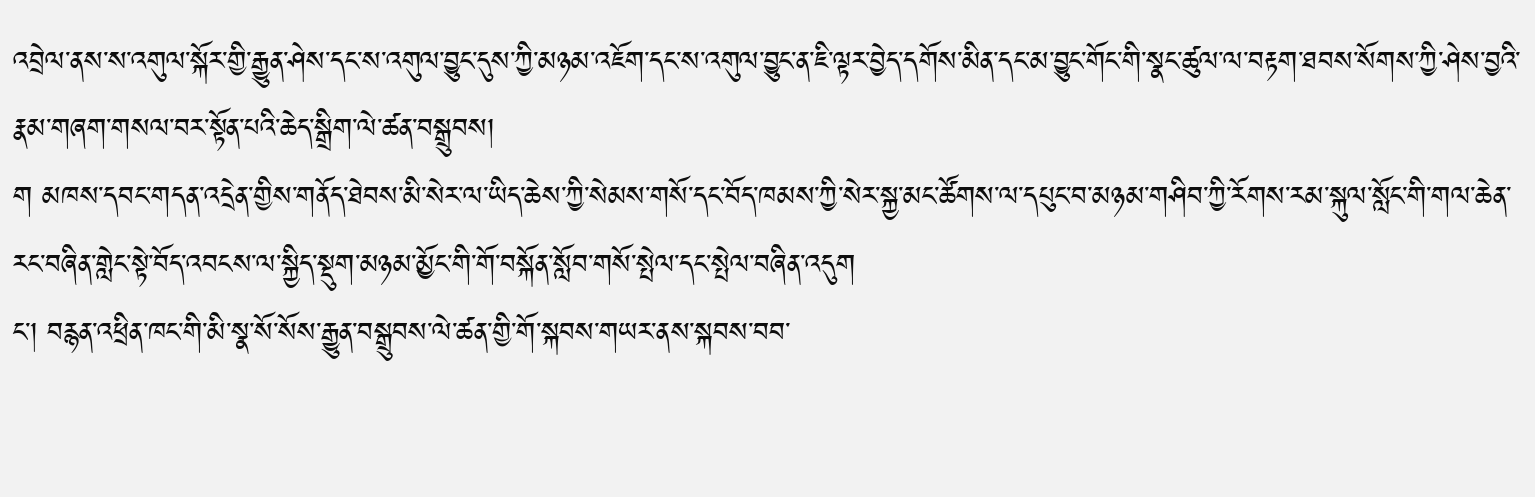འབྲེལ་ནས་ས་འགུལ་སྐོར་གྱི་རྒྱུན་ཤེས་དང་ས་འགུལ་བྱུང་དུས་ཀྱི་མཉམ་འཇོག་དང་ས་འགུལ་བྱུང་ན་ཇི་ལྟར་བྱེད་དགོས་མིན་དང་མ་བྱུང་གོང་གི་སྣང་ཚུལ་ལ་བརྟག་ཐབས་སོགས་ཀྱི་ཤེས་བྱའི་རྣམ་གཞག་གསལ་བར་སྟོན་པའི་ཆེད་སྒྲིག་ལེ་ཚན་བསྒྲུབས།
ག མཁས་དབང་གདན་འདྲེན་གྱིས་གནོད་ཐེབས་མི་སེར་ལ་ཡིད་ཆེས་ཀྱི་སེམས་གསོ་དང་བོད་ཁམས་ཀྱི་སེར་སྐྱ་མང་ཚོགས་ལ་དཔུང་བ་མཉམ་གཤིབ་ཀྱི་རོགས་རམ་སྐུལ་སློང་གི་གལ་ཆེན་རང་བཞིན་གླེང་སྟེ་བོད་འབངས་ལ་སྐྱིད་སྡུག་མཉམ་མྱོང་གི་གོ་བསྐོན་སློབ་གསོ་སྤེལ་དང་སྤེལ་བཞིན་འདུག
ང་། བརྙན་འཕྲིན་ཁང་གི་མི་སྣ་སོ་སོས་རྒྱུན་བསྒྲུབས་ལེ་ཚན་གྱི་གོ་སྐབས་གཡར་ནས་སྐབས་བབ་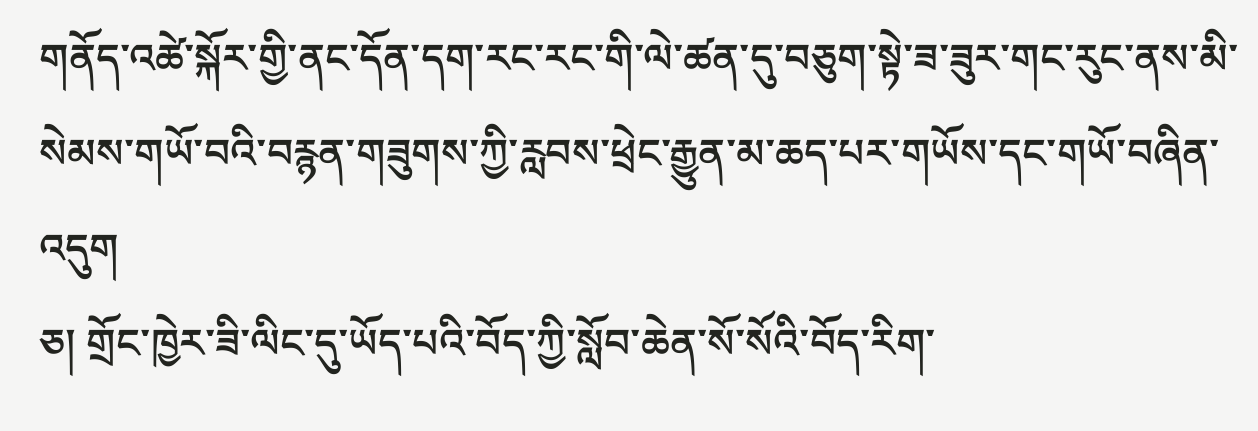གནོད་འཚེ་སྐོར་གྱི་ནང་དོན་དག་རང་རང་གི་ལེ་ཚན་དུ་བཅུག་སྟེ་ཟ་ཟུར་གང་རུང་ནས་མི་སེམས་གཡོ་བའི་བརྙན་གཟུགས་ཀྱི་རླབས་ཕྲེང་རྒྱུན་མ་ཆད་པར་གཡོས་དང་གཡོ་བཞིན་འདུག
ཅ། གྲོང་ཁྱེར་ཟི་ལིང་དུ་ཡོད་པའི་བོད་ཀྱི་སློབ་ཆེན་སོ་སོའི་བོད་རིག་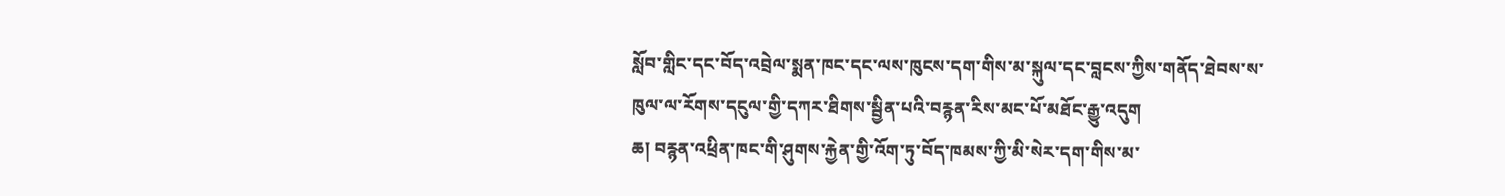སློབ་གླིང་དང་བོད་འབྲེལ་སྨན་ཁང་དང་ལས་ཁུངས་དག་གིས་མ་སྐུལ་དང་བླངས་ཀྱིས་གནོད་ཐེབས་ས་ཁུལ་ལ་རོགས་དངུལ་གྱི་དཀར་ཐིགས་སྦྱིན་པའི་བརྙན་རིས་མང་པོ་མཐོང་རྒྱུ་འདུག
ཆ། བརྙན་འཕྲིན་ཁང་གི་ཤུགས་རྐྱེན་གྱི་འོག་ཏུ་བོད་ཁམས་ཀྱི་མི་སེར་དག་གིས་མ་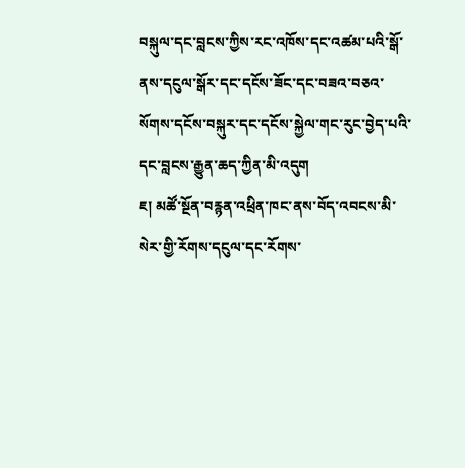བསྐུལ་དང་བླངས་ཀྱིས་རང་འཁོས་དང་འཚམ་པའི་སྒོ་ནས་དངུལ་སྒོར་དང་དངོས་ཟོང་དང་བཟའ་བཅའ་སོགས་དངོས་བསྐུར་དང་དངོས་སྐྱེལ་གང་རུང་བྱེད་པའི་དང་བླངས་རྒྱུན་ཆད་ཀྱིན་མི་འདུག
ཇ། མཚོ་སྔོན་བརྙན་འཕྲིན་ཁང་ནས་བོད་འབངས་མི་སེར་གྱི་རོགས་དངུལ་དང་རོགས་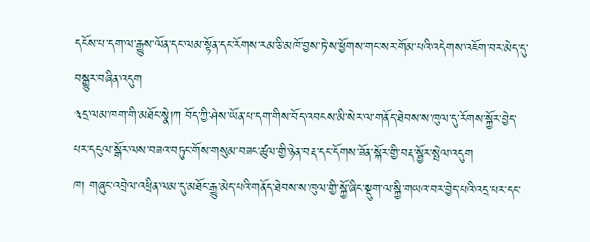དངོས་པ་དག་ལ་རྒྱུས་ལོན་དང་ལམ་སྟོན་དང་རོགས་རམ་ཅི་མཁོ་བྱས་ཏེ་ས་ཕྱོགས་གང་སར་གོམ་པའི་འདེགས་འཇོག་བར་མེད་དུ་བསྒྱུར་བཞིན་འདུག
༣དྲ་ལམ་ཁག་གི་མཐོང་སྣེ།ཀ བོད་ཀྱི་ཤེས་ཡོན་པ་དག་གིས་བོད་འབངས་མི་སེར་ལ་གནོད་ཐེབས་ས་ཁུལ་དུ་རོགས་སྐྱོར་བྱེད་པར་དངུལ་སྒོར་ལས་བཟའ་བཏུང་གོས་གསུམ་བཟང་ཚུལ་གྱི་ཉེན་བརྡ་དང་དོགས་ཟོན་སྐོར་གྱི་བརྡ་སྦྱོར་སྤེལ་འདུག
ཁ། གཞུང་འབྲེལ་འཕྲིན་ལམ་དུ་མཐོང་རྒྱུ་མེད་པའི་གནོད་ཐེབས་ས་ཁུལ་གྱི་སྐྱོ་ཞིང་སྡུག་ལ་སྐྱི་གཡའ་བར་བྱེད་པའི་འདྲ་པར་དང་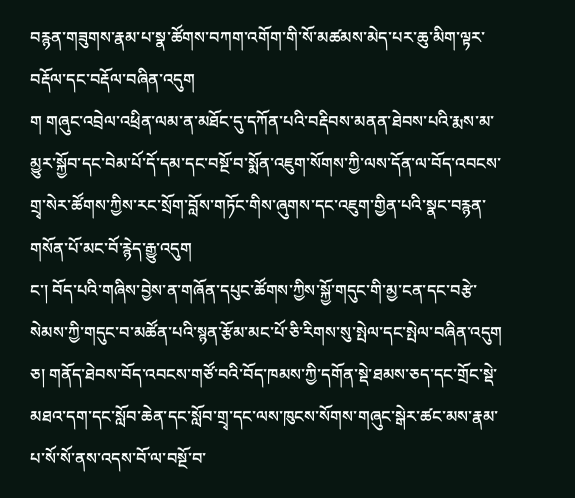བརྙན་གཟུགས་རྣམ་པ་སྣ་ཚོགས་བཀག་འགོག་གི་སོ་མཚམས་མེད་པར་ཆུ་མིག་ལྟར་བརྡོལ་དང་བརྡོལ་བཞིན་འདུག
ག གཞུང་འབྲེལ་འཕྲིན་ལམ་ན་མཐོང་དུ་དཀོན་པའི་བརྡིབས་མནན་ཐེབས་པའི་རྨས་མ་མྱུར་སྐྱོབ་དང་བེམ་པོ་དོ་དམ་དང་བསྔོ་བ་སྨོན་འཇུག་སོགས་ཀྱི་ལས་དོན་ལ་བོད་འབངས་གྲྭ་སེར་ཚོགས་ཀྱིས་རང་སྲོག་བློས་གཏོང་གིས་ཞུགས་དང་འཇུག་གྱིན་པའི་སྣང་བརྙན་གསོན་པོ་མང་བོ་རྙེད་རྒྱུ་འདུག
ང་། བོད་པའི་གཞིས་བྱེས་ན་གཞོན་དཔུང་ཚོགས་ཀྱིས་སྐྱོ་གདུང་གི་མྱ་ངན་དང་བརྩེ་སེམས་ཀྱི་གདུང་བ་མཚོན་པའི་སྙན་རྩོམ་མང་པོ་ཅི་རིགས་སུ་སྤེལ་དང་སྤེལ་བཞིན་འདུག
ཅ། གནོད་ཐེབས་བོད་འབངས་གཙོ་བའི་བོད་ཁམས་ཀྱི་དགོན་སྡེ་ཐམས་ཅད་དང་གྲོང་སྡེ་མཐའ་དག་དང་སློབ་ཆེན་དང་སློབ་གྲྭ་དང་ལས་ཁུངས་སོགས་གཞུང་སྒེར་ཚང་མས་རྣམ་པ་སོ་སོ་ནས་འདས་བོ་ལ་བསྔོ་བ་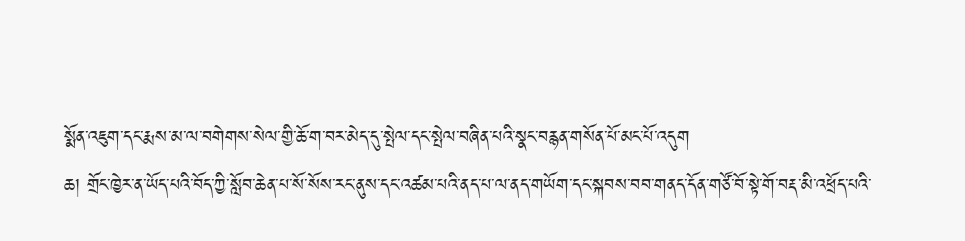སྨོན་འཇུག་དང་རྨས་མ་ལ་བགེགས་སེལ་གྱི་ཆོ་ག་བར་མེད་དུ་སྤེལ་དང་སྤེལ་བཞིན་པའི་སྣང་བརྙན་གསོན་པོ་མང་པོ་འདུག
ཆ། གྲོང་ཁྱེར་ན་ཡོད་པའི་བོད་ཀྱི་སློབ་ཆེན་པ་སོ་སོས་རང་ནུས་དང་འཚམ་པའི་ནད་པ་ལ་ནད་གཡོག་དང་སྐབས་བབ་གནད་དོན་གཙོ་བོ་སྟེ་གོ་བརྡ་མི་འཕྲོད་པའི་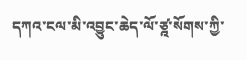དཀའ་ངལ་མི་འབྱུང་ཆེད་ལོ་ཙྰ་སོགས་ཀྱི་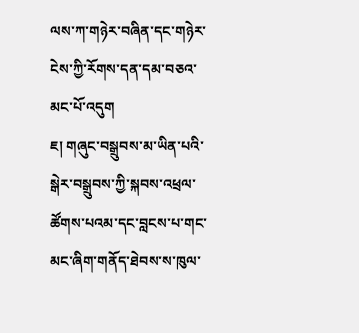ལས་ཀ་གཉེར་བཞིན་དང་གཉེར་ངེས་ཀྱི་རོགས་དན་དམ་བཅའ་མང་པོ་འདུག
ཇ། གཞུང་བསྒྲུབས་མ་ཡིན་པའི་སྒེར་བསྒྲུབས་ཀྱི་སྐབས་འཕྲལ་ཚོགས་པའམ་དང་བླངས་པ་གང་མང་ཞིག་གནོད་ཐེབས་ས་ཁུལ་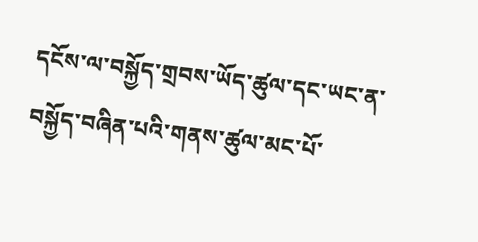དངོས་ལ་བསྐྱོད་གྲབས་ཡོད་ཚུལ་དང་ཡང་ན་བསྐྱོད་བཞིན་པའི་གནས་ཚུལ་མང་པོ་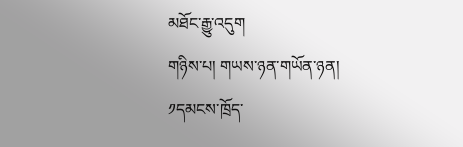མཐོང་རྒྱུ་འདུག
གཉིས་པ། གཡས་ཉན་གཡོན་ཉན།
༡དམངས་ཁྲོད་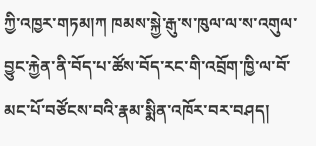ཀྱི་འཁྱར་གཏམ།ཀ ཁམས་སྐྱེ་རྒུ་ས་ཁུལ་ལ་ས་འགུལ་བྱུང་རྐྱེན་ནི་བོད་པ་ཚོས་བོད་རང་གི་འབྲོག་ཁྱི་ལ་བོ་མང་པོ་བཙོངས་བའི་རྣམ་སྨིན་འཁོར་བར་བཤད།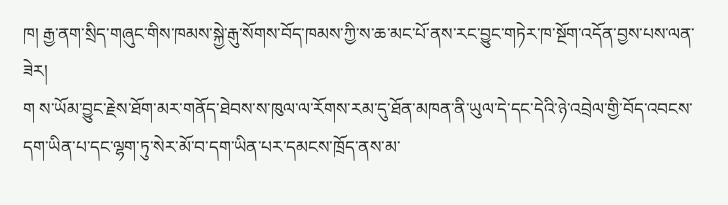ཁ། རྒྱ་ནག་སྲིད་གཞུང་གིས་ཁམས་སྐྱེ་རྒུ་སོགས་བོད་ཁམས་ཀྱི་ས་ཆ་མང་པོ་ནས་རང་བྱུང་གཏེར་ཁ་སྔོག་འདོན་བྱས་པས་ལན་ཟེར།
ག ས་ཡོམ་བྱུང་རྗེས་ཐོག་མར་གནོད་ཐེབས་ས་ཁུལ་ལ་རོགས་རམ་དུ་ཐོན་མཁན་ནི་ཡུལ་དེ་དང་དེའི་ཉེ་འབྲེལ་གྱི་བོད་འབངས་དག་ཡིན་པ་དང་ལྷག་ཏུ་སེར་མོ་བ་དག་ཡིན་པར་དམངས་ཁྲོད་ནས་མ་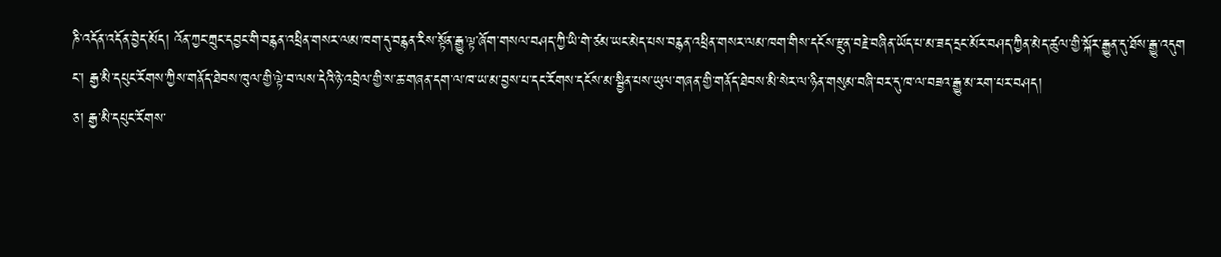ཎི་འདོན་འདོན་བྱེད་མོད། འོན་ཀྱང་ཀྲུང་དབྱང་གི་བརྙན་འཕྲིན་གསར་ལམ་ཁག་དུ་བརྙན་རིས་སྟོན་རྒྱུ་ལྟ་ཞོག་གསལ་བཤད་ཀྱི་ཡི་གེ་ཙམ་ཡང་མེད་པས་བརྙན་འཕྲིན་གསར་ལམ་ཁག་གིས་དངོས་རྫུན་བརྗེ་བཞིན་ཡོད་པ་མ་ཟད་དྲང་མོར་བཤད་ཀྱིན་མེད་ཚུལ་གྱི་སྐོར་རྒྱུན་དུ་ཐོས་རྒྱུ་འདུག
ང་། རྒྱ་མི་དཔུང་རོགས་ཀྱིས་གནོད་ཐེབས་ཁུལ་གྱི་ལྟེ་བ་ལས་དེའི་ཉེ་འབྲེལ་གྱི་ས་ཆ་གཞན་དག་ལ་ཁ་ཡ་མ་བྱས་པ་དང་རོགས་དངོས་མ་སྦྱིན་པས་ཡུལ་གཞན་གྱི་གནོད་ཐེབས་མི་སེར་ལ་ཉིན་གསུམ་བཞི་བར་དུ་ཁ་ལ་བཟའ་རྒྱུ་མ་རག་པར་བཤད།
ཅ། རྒྱ་མི་དཔུང་རོགས་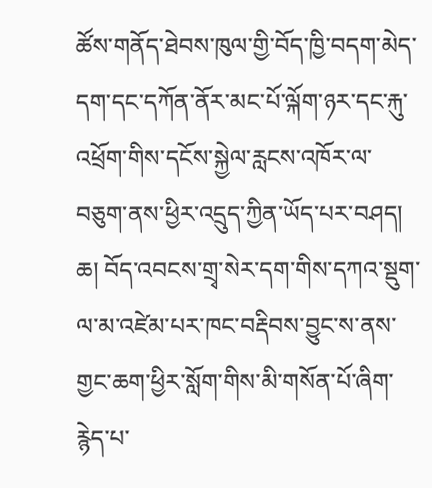ཚོས་གནོད་ཐེབས་ཁུལ་གྱི་བོད་ཁྱི་བདག་མེད་དག་དང་དཀོན་ནོར་མང་པོ་ལྐོག་ཉར་དང་རྐུ་འཕྲོག་གིས་དངོས་སྐྱེལ་རླངས་འཁོར་ལ་བཅུག་ནས་ཕྱིར་འདྲུད་ཀྱིན་ཡོད་པར་བཤད།
ཆ། བོད་འབངས་གྲྭ་སེར་དག་གིས་དཀའ་སྡུག་ལ་མ་འཛེམ་པར་ཁང་བརྡིབས་བྱུང་ས་ནས་གྱང་ཆག་ཕྱིར་སློག་གིས་མི་གསོན་པོ་ཞིག་རྙེད་པ་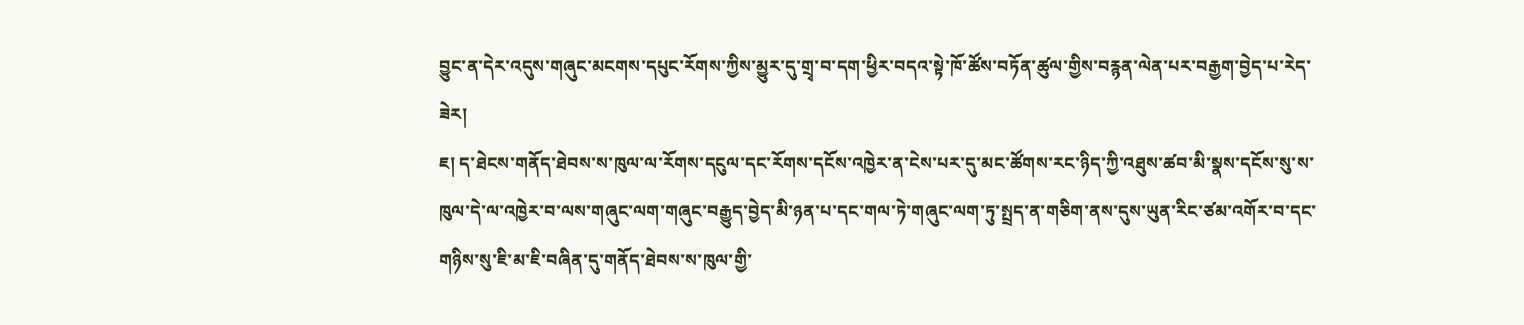བྱུང་ན་དེར་འདུས་གཞུང་མངགས་དཔུང་རོགས་ཀྱིས་མྱུར་དུ་གྲྭ་བ་དག་ཕྱིར་བདའ་སྟེ་ཁོ་ཚོས་བཏོན་ཚུལ་གྱིས་བརྙན་ལེན་པར་བརྒྱག་བྱེད་པ་རེད་ཟེར།
ཇ། ད་ཐེངས་གནོད་ཐེབས་ས་ཁུལ་ལ་རོགས་དངུལ་དང་རོགས་དངོས་འཁྱེར་ན་ངེས་པར་དུ་མང་ཚོགས་རང་ཉིད་ཀྱི་འཐུས་ཚབ་མི་སྣས་དངོས་སུ་ས་ཁུལ་དེ་ལ་འཁྱེར་བ་ལས་གཞུང་ལག་གཞུང་བརྒྱུད་བྱེད་མི་ཉན་པ་དང་གལ་ཏེ་གཞུང་ལག་ཏུ་སྤྲད་ན་གཅིག་ནས་དུས་ཡུན་རིང་ཙམ་འགོར་བ་དང་གཉིས་སུ་ཇི་མ་ཇི་བཞིན་དུ་གནོད་ཐེབས་ས་ཁུལ་གྱི་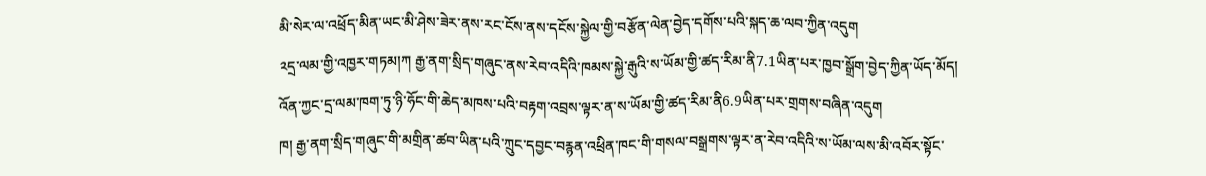མི་སེར་ལ་འཕྲོད་མིན་ཡང་མི་ཤེས་ཟེར་ནས་རང་ངོས་ནས་དངོས་སྐྱེལ་གྱི་བརྩོན་ལེན་བྱེད་དགོས་པའི་སྐད་ཆ་ལབ་ཀྱིན་འདུག
༢དྲ་ལམ་གྱི་འཁྱར་གཏམ།ཀ རྒྱ་ནག་སྲིད་གཞུང་ནས་རེབ་འདིའི་ཁམས་སྐྱེ་རྒུའི་ས་ཡོམ་གྱི་ཚད་རིམ་ནི7.1ཡིན་པར་ཁྱབ་སྒྲོག་བྱེད་ཀྱིན་ཡོད་མོད། འོན་ཀྱང་དྲ་ལམ་ཁག་ཏུ་ཉི་ཧོང་གི་ཆེད་མཁས་པའི་བརྟག་འབྲས་ལྟར་ན་ས་ཡོམ་གྱི་ཚད་རིམ་ནི6.9ཡིན་པར་གྲགས་བཞིན་འདུག
ཁ། རྒྱ་ནག་སྲིད་གཞུང་གི་མགྲིན་ཚབ་ཡིན་པའི་ཀྲུང་དབྱང་བརྙན་འཕྲིན་ཁང་གི་གསལ་བསྒྲགས་ལྟར་ན་རེབ་འདིའི་ས་ཡོམ་ལས་མི་འབོར་སྟོང་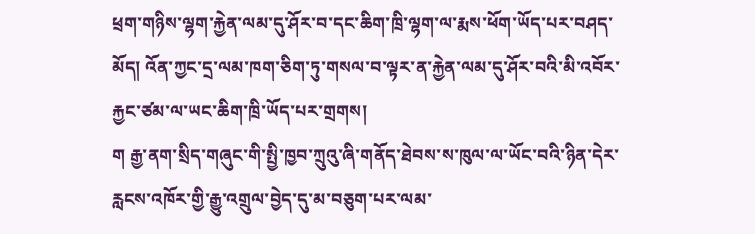ཕྲག་གཉིས་ལྷག་རྐྱེན་ལམ་དུ་ཤོར་བ་དང་ཆིག་ཁྲི་ལྷག་ལ་རྨས་ཕོག་ཡོད་པར་བཤད་མོད། འོན་ཀྱང་དྲ་ལམ་ཁག་ཅིག་ཏུ་གསལ་བ་ལྟར་ན་རྐྱེན་ལམ་དུ་ཤོར་བའི་མི་འབོར་རྐྱང་ཙམ་ལ་ཡང་ཆིག་ཁྲི་ཡོད་པར་གྲགས།
ག རྒྱ་ནག་སྲིད་གཞུང་གི་སྤྱི་ཁྱབ་ཀྲུའུ་ཞི་གནོད་ཐེབས་ས་ཁུལ་ལ་ཡོང་བའི་ཉིན་དེར་རླངས་འཁོར་གྱི་རྒྱུ་འགྲུལ་བྱེད་དུ་མ་བཅུག་པར་ལམ་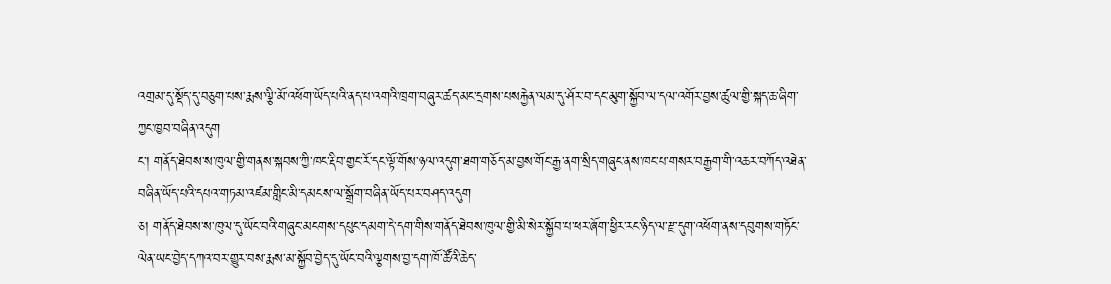འགྲམ་དུ་སྡོད་དུ་བཅུག་པས་རྨས་ལྕི་མོ་འཕོག་ཡོད་པའི་ནད་པ་འགའི་ཁྲག་བཞུར་ཚད་མང་དྲགས་པསརྐྱེན་ལམ་དུ་ཤོར་བ་དང་མུག་སྐྱོབ་ལ་དལ་འགོར་བྱས་ཚུལ་གྱི་སྐད་ཆ་ཞིག་ཀྱང་ཁྱབ་བཞིན་འདུག
ང་། གནོད་ཐེབས་ས་ཁུལ་གྱི་གནས་སྐབས་ཀྱི་ཁང་རྡིབ་གྱང་རོ་དང་ལྟོ་གོས་ཉལ་འདུག་ཐག་གཅོད་མ་བྱས་གོང་རྒྱ་ནག་སྲིད་གཞུང་ནས་ཁང་པ་གསར་བརྒྱག་གི་འཆར་བཀོད་འཐེན་བཞིན་ཡོད་པའི་དཔའ་གཏམ་འཛམ་གླིང་མི་དམངས་ལ་སྒྲོག་བཞིན་ཡོད་པར་བཤད་འདུག
ཅ། གནོད་ཐེབས་ས་ཁུལ་དུ་ཡོང་བའི་གཞུང་མངགས་དཔུང་དམག་དེ་དག་གིས་གནོད་ཐེབས་ཁུལ་གྱི་མི་སེར་སྐྱོབ་པ་ཕར་ཞོག་ཕྱིར་རང་ཉིད་ལ་རྫ་དུག་འཕོག་ནས་དབུགས་གཏོང་ལེན་ཡང་བྱེད་དཀའ་བར་གྱུར་བས་རྨས་མ་སྐྱོབ་བྱེད་དུ་ཡོང་བའི་ལྕགས་བྱ་དག་ཁོ་ཚོའི་ཆེད་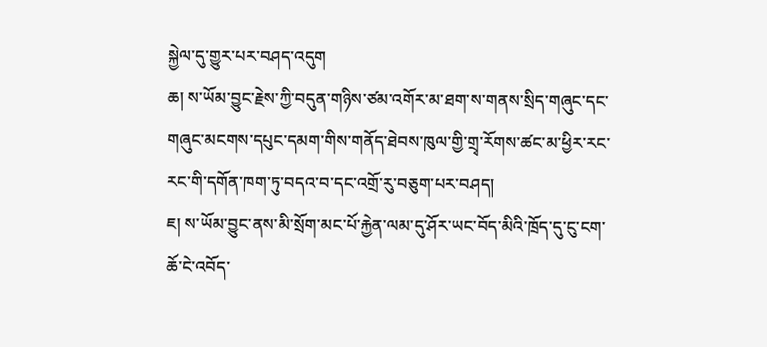སྐྱེལ་དུ་གྱུར་པར་བཤད་འདུག
ཆ། ས་ཡོམ་བྱུང་རྗེས་ཀྱི་བདུན་གཉིས་ཙམ་འགོར་མ་ཐག་ས་གནས་སྲིད་གཞུང་དང་གཞུང་མངགས་དཔུང་དམག་གིས་གནོད་ཐེབས་ཁུལ་གྱི་གྲྭ་རོགས་ཚང་མ་ཕྱིར་རང་རང་གི་དགོན་ཁག་ཏུ་བདའ་བ་དང་འགྲོ་རུ་བཅུག་པར་བཤད།
ཇ། ས་ཡོམ་བྱུང་ནས་མི་སྲོག་མང་པོ་རྐྱེན་ལམ་དུ་ཤོར་ཡང་བོད་མིའི་ཁྲོད་དུ་ངུ་ངག་ཆོ་ངེ་འབོད་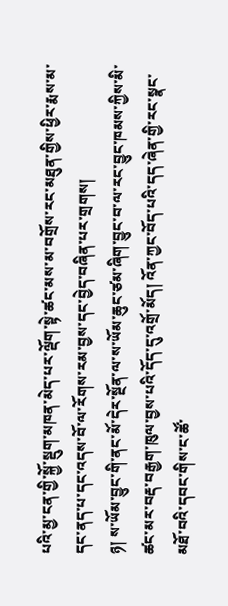པའི་མྱ་ངན་གྱི་སྐྱོ་སྡུག་མཁན་མེད་པར་ལྡོག་སྟེ་ཚང་མས་མ་བགྲོས་རང་མཐུན་གྱིས་ཕྱིར་རྨས་མ་དང་ནད་པ་དང་འདས་བོ་ལ་རོགས་རམ་བྱས་དང་བྱེད་བཞིན་པར་གྲགས།
ཉ། ས་ཡོམ་བྱུང་གི་ནང་མོ་དེར་སྔོན་ལ་ས་ཡོམ་ཆུང་ཙམ་ཞིག་བྱུང་བ་ལ་རང་བྱུང་ཁམས་ཀྱིས་མི་ཚང་མར་བརྡ་བརྒྱག་ཁུལ་བྱས་པའི་དོད་དུ་འགྲོ་མོད། འོན་ཀྱང་བོད་པའི་དད་ཞེན་གྱི་རང་སྣང་མཐོ་བའི་དབང་གིས་ང་ཚོ་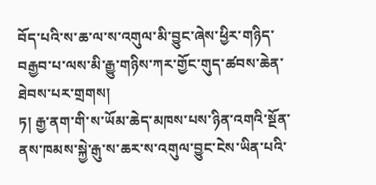བོད་པའི་ས་ཆ་ལ་ས་འགུལ་མི་བྱུང་ཞེས་ཕྱིར་གཉིད་བརྒྱབ་པ་ལས་མི་རྒྱུ་གཉིས་ཀར་གྱོང་གུད་ཚབས་ཆེན་ཐེབས་པར་གྲགས།
ཏ། རྒྱ་ནག་གི་ས་ཡོམ་ཆེད་མཁས་པས་ཉིན་འགའི་སྔོན་ནས་ཁམས་སྐྱེ་རྒུ་ས་ཆར་ས་འགུལ་བྱུང་ངེས་ཡིན་པའི་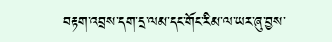བརྟག་འབྲས་དག་དྲ་ལམ་དང་གོང་རིམ་ལ་ཡར་ཞུ་བྱས་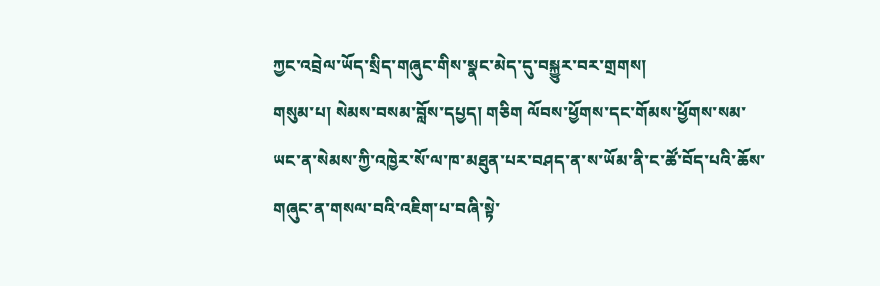ཀྱང་འབྲེལ་ཡོད་སྲིད་གཞུང་གིས་སྣང་མེད་དུ་བསྐྱུར་བར་གྲགས།
གསུམ་པ། སེམས་བསམ་བློས་དཔྱད། གཅིག ལོབས་ཕྱོགས་དང་གོམས་ཕྱོགས་སམ་ཡང་ན་སེམས་ཀྱི་འཁྱེར་སོ་ལ་ཁ་མཐུན་པར་བཤད་ན་ས་ཡོམ་ནི་ང་ཚོ་བོད་པའི་ཆོས་གཞུང་ན་གསལ་བའི་འཇིག་པ་བཞི་སྟེ་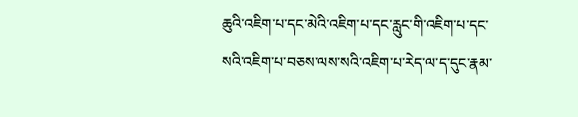ཆུའི་འཇིག་པ་དང་མེའི་འཇིག་པ་དང་རླུང་གི་འཇིག་པ་དང་སའི་འཇིག་པ་བཅས་ལས་སའི་འཇིག་པ་རེད་ལ་ད་དུང་རྣམ་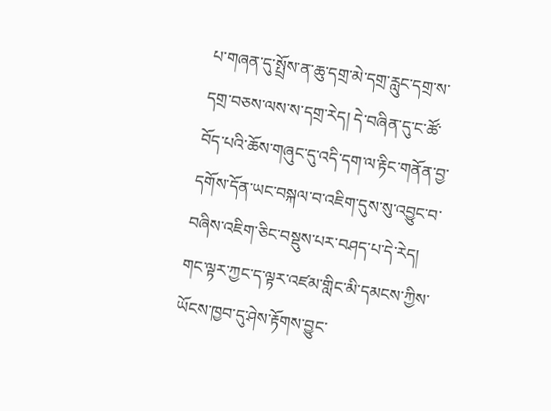པ་གཞན་དུ་སྤྲོས་ན་ཆུ་དགྲ་མེ་དགྲ་རླུང་དགྲ་ས་དགྲ་བཅས་ལས་ས་དགྲ་རེད། དེ་བཞིན་དུ་ང་ཚོ་བོད་པའི་ཆོས་གཞུང་དུ་འདི་དག་ལ་རྟིང་གནོན་བྱ་དགོས་དོན་ཡང་བསྐལ་བ་འཇིག་དུས་སུ་འབྱུང་བ་བཞིས་འཇིག་ཅིང་བསྡུས་པར་བཤད་པ་དེ་རེད། གང་ལྟར་ཀྱང་ད་ལྟར་འཛམ་གླིང་མི་དམངས་ཀྱིས་ཡོངས་ཁྱབ་དུ་ཤེས་རྟོགས་བྱུང་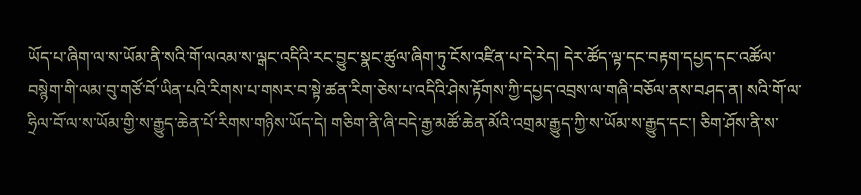ཡོད་པ་ཞིག་ལ་ས་ཡོམ་ནི་སའི་གོ་ལའམ་ས་ལྒང་འདིའི་རང་བྱུང་སྣང་ཚུལ་ཞིག་ཏུ་ངོས་འཛིན་པ་དེ་རེད། དེར་ཚོད་ལྟ་དང་བརྟག་དཔྱད་དང་འཚོལ་བསྙེག་གི་ལམ་བུ་གཙོ་བོ་ཡིན་པའི་རིགས་པ་གསར་བ་སྟེ་ཚན་རིག་ཅེས་པ་འདིའི་ཤེས་རྟོགས་ཀྱི་དཔྱད་འབྲས་ལ་གཞི་བཅོལ་ནས་བཤད་ན། སའི་གོ་ལ་ཧྲིལ་བོ་ལ་ས་ཡོམ་གྱི་ས་རྒྱུད་ཆེན་པོ་རིགས་གཉིས་ཡོད་དེ། གཅིག་ནི་ཞི་བདེ་རྒྱ་མཚོ་ཆེན་མོའི་འགྲམ་རྒྱུད་ཀྱི་ས་ཡོམ་ས་རྒྱུད་དང་། ཅིག་ཤོས་ནི་ས་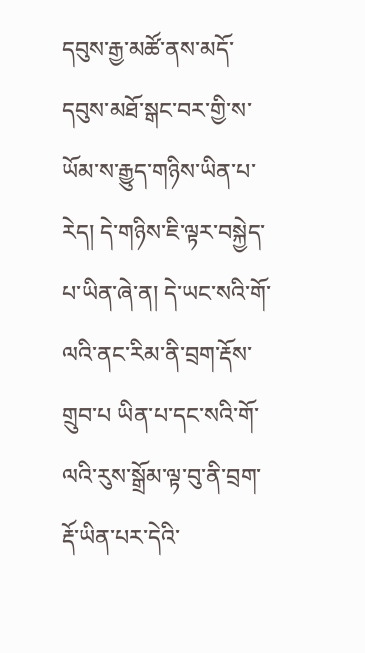དབུས་རྒྱ་མཚོ་ནས་མདོ་དབུས་མཐོ་སྒང་བར་གྱི་ས་ཡོམ་ས་རྒྱུད་གཉིས་ཡིན་པ་རེད། དེ་གཉིས་ཇི་ལྟར་བསྐྱེད་པ་ཡིན་ཞེ་ན། དེ་ཡང་སའི་གོ་ལའི་ནང་རིམ་ནི་བྲག་རྡོས་གྲུབ་པ ཡིན་པ་དང་སའི་གོ་ལའི་རུས་སྒྲོམ་ལྟ་བུ་ནི་བྲག་རྡོ་ཡིན་པར་དེའི་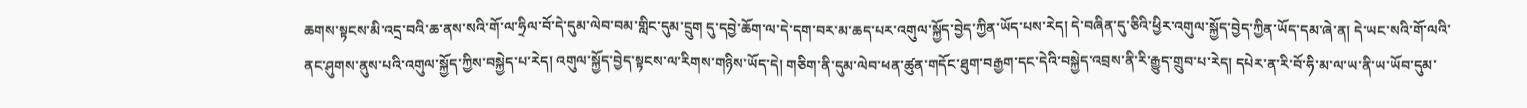ཆགས་སྟངས་མི་འདྲ་བའི་ཆ་ནས་སའི་གོ་ལ་ཧྲིལ་བོ་དེ་དུམ་ལེབ་བམ་གླིང་དུམ་དྲུག དུ་དབྱེ་ཆོག་ལ་དེ་དག་བར་མ་ཆད་པར་འགུལ་སྐྱོད་བྱེད་ཀྱིན་ཡོད་པས་རེད། དེ་བཞིན་དུ་ཅིའི་ཕྱིར་འགུལ་སྐྱོད་བྱེད་ཀྱིན་ཡོད་དམ་ཞེ་ན། དེ་ཡང་སའི་གོ་ལའི་ནང་ཤུགས་ནུས་པའི་འགུལ་སྐྱོད་ཀྱིས་བསྐྱེད་པ་རེད། འགུལ་སྐྱོད་བྱེད་སྟངས་ལ་རིགས་གཉིས་ཡོད་དེ། གཅིག་ནི་དུམ་ལེབ་ཕན་ཚུན་གདོང་ཐུག་བརྒྱག་དང་དེའི་བསྐྱེད་འབྲས་ནི་རི་རྒྱུད་གྲུབ་པ་རེད། དཔེར་ན་རི་བོ་ཧི་མ་ལ་ཡ་ནི་ཡ་ཡོབ་དུམ་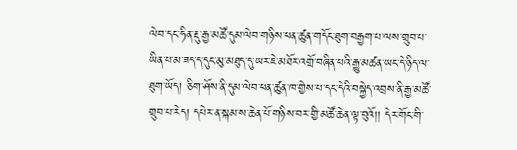ལེབ་དང་ཧིན་རྡུ་རྒྱ་མཚོ་དུམ་ལེབ་གཉིས་ཕན་ཚུན་གདོང་ཐུག་བརྒྱག་པ་ལས་གྲུབ་པ་ཡིན་པ་མ་ཟད་ད་དུང་མུ་མཐུད་དུ་ཡར་ཇེ་མཐོར་འགྲོ་བཞིན་པའི་རྒྱུ་མཚན་ཡང་དེ་ཉིད་ལ་ཐུག་ཡོད། ཅིག་ཤོས་ནི་དུམ་ལེབ་ཕན་ཚུན་ཁ་གྱེས་པ་དང་དེའི་བསྐྱེད་འབྲས་ནི་རྒྱ་མཚོ་གྲུབ་པ་རེད། དཔེར་ན་སྐམ་ས་ཆེན་པོ་གཉིས་བར་གྱི་མཚོ་ཆེན་ལྟ་བུའོ།། དེར་གོང་གི་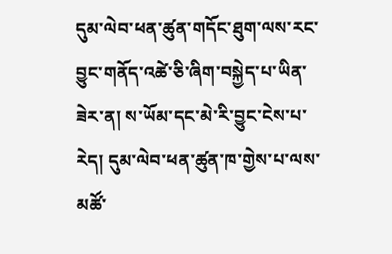དུམ་ལེབ་ཕན་ཚུན་གདོང་ཐུག་ལས་རང་བྱུང་གནོད་འཚེ་ཅི་ཞིག་བསྐྱེད་པ་ཡིན་ཟེར་ན། ས་ཡོམ་དང་མེ་རི་བྱུང་ངེས་པ་རེད། དུམ་ལེབ་ཕན་ཚུན་ཁ་གྱེས་པ་ལས་མཚོ་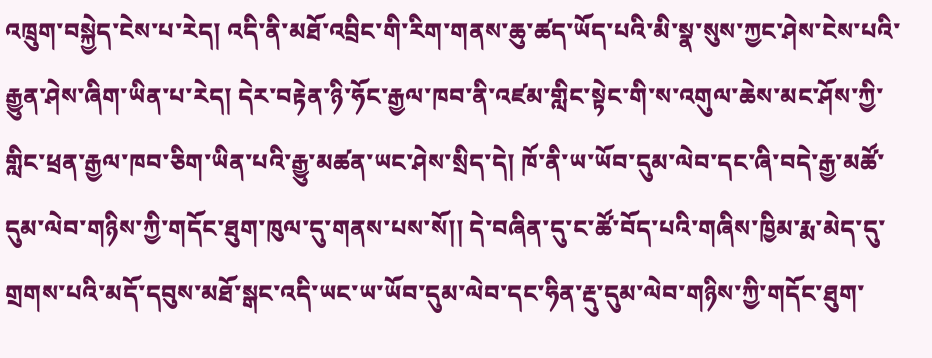འཁྲུག་བསྐྱེད་ངེས་པ་རེད། འདི་ནི་མཐོ་འབྲིང་གི་རིག་གནས་ཆུ་ཚད་ཡོད་པའི་མི་སྣ་སུས་ཀྱང་ཤེས་ངེས་པའི་རྒྱུན་ཤེས་ཞིག་ཡིན་པ་རེད། དེར་བརྟེན་ཉི་ཧོང་རྒྱལ་ཁབ་ནི་འཛམ་གླིང་སྟེང་གི་ས་འགུལ་ཆེས་མང་ཤོས་ཀྱི་གླིང་ཕྲན་རྒྱལ་ཁབ་ཅིག་ཡིན་པའི་རྒྱུ་མཚན་ཡང་ཤེས་སྲིད་དེ། ཁོ་ནི་ཡ་ཡོབ་དུམ་ལེབ་དང་ཞི་བདེ་རྒྱ་མཚོ་དུམ་ལེབ་གཉིས་ཀྱི་གདོང་ཐུག་ཁུལ་དུ་གནས་པས་སོ།། དེ་བཞིན་དུ་ང་ཚོ་བོད་པའི་གཞིས་ཁྱིམ་རྨ་མེད་དུ་གྲགས་པའི་མདོ་དབུས་མཐོ་སྒང་འདི་ཡང་ཡ་ཡོབ་དུམ་ལེབ་དང་ཧིན་རྡུ་དུམ་ལེབ་གཉིས་ཀྱི་གདོང་ཐུག་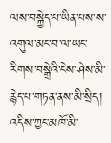ལས་བསྐྱེད་པ་ཡིན་པས་ས་འགུལ་མང་བ་ལ་ཡང་རིགས་བསྒྲེའི་ངེས་ཤེས་མི་རྙེད་པ་གཏན་ནས་མི་སྲིད།
འདིས་ཀྱང་མཁོ་མི་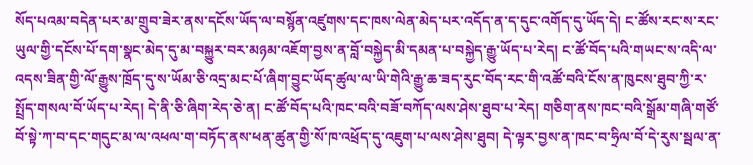སོད་པའམ་བདེན་པར་མ་གྲུབ་ཟེར་ནས་དངོས་ཡོད་ལ་བསྙོན་འཛུགས་དང་ཁས་ལེན་མེད་པར་འདོད་ན་ད་དུང་འགོད་དུ་ཡོད་དེ། ང་ཚོས་རང་ས་རང་ཡུལ་གྱི་དངོས་པོ་དག་སྣང་མེད་དུ་མ་བསྐྱུར་བར་མཉམ་འཇོག་བྱས་ན་བློ་བསྐྱེད་མི་དམན་པ་བསྐྱེད་རྒྱུ་ཡོད་པ་རེད། ང་ཚོ་བོད་པའི་གཡང་ས་འདི་ལ་འདས་ཟིན་གྱི་ལོ་རྒྱུས་ཁྲོད་དུ་ས་ཡོམ་ཅི་འདྲ་མང་པོ་ཞིག་བྱུང་ཡོད་ཚུལ་ལ་ཡི་གེའི་རྒྱུ་ཆ་ཟད་རུང་བོད་རང་གི་འཚོ་བའི་ངོས་ན་ཁུངས་ཐུབ་ཀྱི་ར་སྤྲོད་གསལ་བོ་ཡོད་པ་རེད། དེ་ནི་ཅི་ཞིག་རེད་ཅེ་ན། ང་ཚོ་བོད་པའི་ཁང་བའི་བཟོ་བཀོད་ལས་ཤེས་ཐུབ་པ་རེད། གཅིག་ནས་ཁང་བའི་སྒྲོམ་གཞི་གཙོ་བོ་སྟེ་ཀ་བ་དང་གདུང་མ་ལ་འཕལ་ག་བཏོད་ནས་ཕན་ཚུན་གྱི་སོ་ཁ་འཕྲོད་དུ་འཇུག་པ་ལས་ཤེས་ཐུབ། དེ་ལྟར་བྱས་ན་ཁང་བ་ཧྲིལ་བོ་དེ་རུས་སྦལ་ན་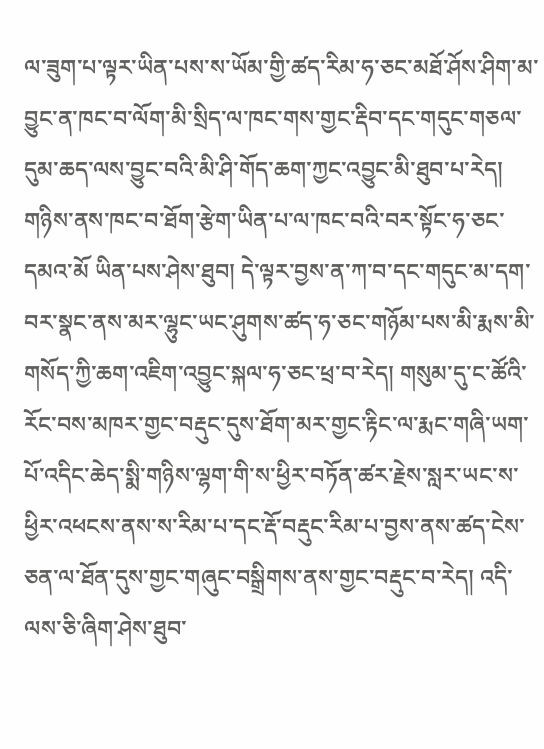ལ་ཟུག་པ་ལྟར་ཡིན་པས་ས་ཡོམ་གྱི་ཚད་རིམ་ཧ་ཅང་མཐོ་ཤོས་ཤིག་མ་བྱུང་ན་ཁང་བ་ལོག་མི་སྲིད་ལ་ཁང་གས་གྱང་རྡིབ་དང་གདུང་གཅལ་དུམ་ཆད་ལས་བྱུང་བའི་མི་ཤི་གོད་ཆག་ཀྱང་འབྱུང་མི་ཐུབ་པ་རེད། གཉིས་ནས་ཁང་བ་ཐོག་རྩེག་ཡིན་པ་ལ་ཁང་བའི་བར་སྟོང་ཧ་ཅང་དམའ་མོ ཡིན་པས་ཤེས་ཐུབ། དེ་ལྟར་བྱས་ན་ཀ་བ་དང་གདུང་མ་དག་བར་སྣང་ནས་མར་ལྷུང་ཡང་ཤུགས་ཚད་ཧ་ཅང་གཉོམ་པས་མི་རྨས་མི་གསོད་ཀྱི་ཆག་འཇིག་འབྱུང་སྐལ་ཧ་ཅང་ཕྲ་བ་རེད། གསུམ་དུ་ང་ཚོའི་རོང་བས་མཁར་གྱང་བརྡུང་དུས་ཐོག་མར་གྱང་རྟིང་ལ་རྨང་གཞི་ཡག་པོ་འདིང་ཆེད་སྨི་གཉིས་ལྷག་གི་ས་ཕྱིར་བཏོན་ཚར་རྗེས་སླར་ཡང་ས་ཕྱིར་འཕངས་ནས་ས་རིམ་པ་དང་རྡོ་བརྡུང་རིམ་པ་བྱས་ནས་ཚད་ངེས་ཅན་ལ་ཐོན་དུས་གྱང་གཞུང་བསྒྲིགས་ནས་གྱང་བརྡུང་བ་རེད། འདི་ལས་ཅི་ཞིག་ཤེས་ཐུབ་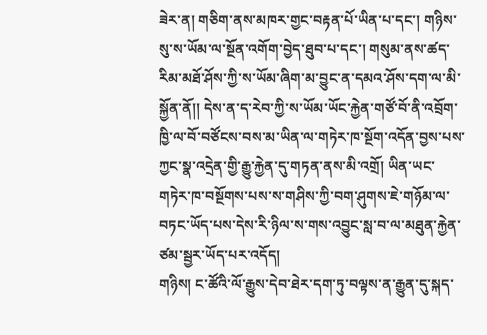ཟེར་ན། གཅིག་ནས་མཁར་གྱང་བརྟན་པོ་ཡིན་པ་དང་། གཉིས་སུ་ས་ཡོམ་ལ་སྔོན་འགོག་བྱེད་ཐུབ་པ་དང་། གསུམ་ནས་ཚད་རིམ་མཐོ་ཤོས་ཀྱི་ས་ཡོམ་ཞིག་མ་བྱུང་ན་དམའ་ཤོས་དག་ལ་མི་སྐྱོན་ནོ།། དེས་ན་ད་རེབ་ཀྱི་ས་ཡོམ་ཡོང་རྐྱེན་གཙོ་བོ་ནི་འབྲོག་ཁྱི་ལ་བོ་བཙོངས་བས་མ་ཡིན་ལ་གཏེར་ཁ་སྔོག་འདོན་བྱས་པས་ཀྱང་སྣ་འདྲེན་གྱི་རྒྱུ་རྐྱེན་དུ་གཏན་ནས་མི་འགྲོ། ཡིན་ཡང་གཏེར་ཁ་བསྔོགས་པས་ས་གཤིས་ཀྱི་བག་ཤུགས་ཇེ་གཉོམ་ལ་བཏང་ཡོད་པས་དེས་རི་ཉིལ་ས་གས་འབྱུང་སླ་བ་ལ་མཐུན་རྐྱེན་ཙམ་སྦྱར་ཡོད་པར་འདོད།
གཉིས། ང་ཚོའི་ལོ་རྒྱུས་དེབ་ཐེར་དག་ཏུ་བལྟས་ན་རྒྱུན་དུ་སྐད་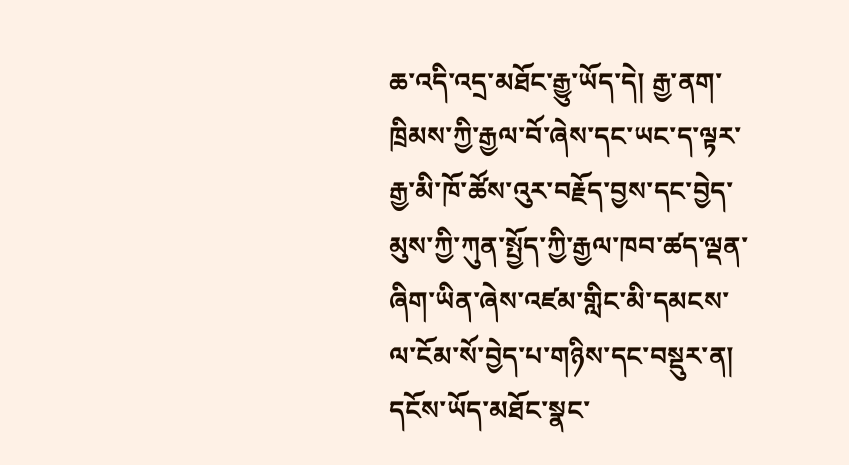ཆ་འདི་འདྲ་མཐོང་རྒྱུ་ཡོད་དེ། རྒྱ་ནག་ཁྲིམས་ཀྱི་རྒྱལ་བོ་ཞེས་དང་ཡང་ད་ལྟར་རྒྱ་མི་ཁོ་ཚོས་འུར་བརྗོད་བྱས་དང་བྱེད་མུས་ཀྱི་ཀུན་སྤྱོད་ཀྱི་རྒྱལ་ཁབ་ཚད་ལྡན་ཞིག་ཡིན་ཞེས་འཛམ་གླིང་མི་དམངས་ལ་ངོམ་སོ་བྱེད་པ་གཉིས་དང་བསྡུར་ན། དངོས་ཡོད་མཐོང་སྣང་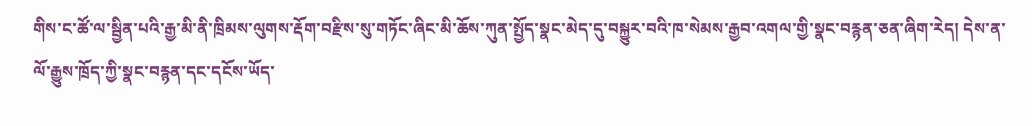གིས་ང་ཚོ་ལ་སྦྱིན་པའི་རྒྱ་མི་ནི་ཁྲིམས་ལུགས་རྡོག་བརྫིས་སུ་གཏོང་ཞིང་མི་ཆོས་ཀུན་སྤྱོད་སྣང་མེད་དུ་བསྐྱུར་བའི་ཁ་སེམས་རྒྱབ་འགལ་གྱི་སྣང་བརྙན་ཅན་ཞིག་རེད། དེས་ན་ལོ་རྒྱུས་ཁྲོད་ཀྱི་སྣང་བརྙན་དང་དངོས་ཡོད་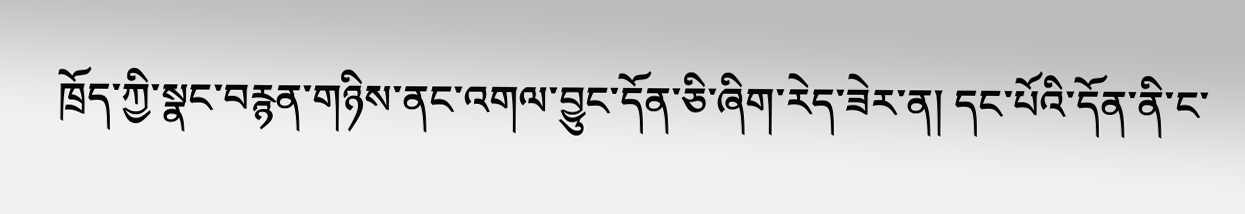ཁྲོད་ཀྱི་སྣང་བརྙན་གཉིས་ནང་འགལ་བྱུང་དོན་ཅི་ཞིག་རེད་ཟེར་ན། དང་པོའི་དོན་ནི་ང་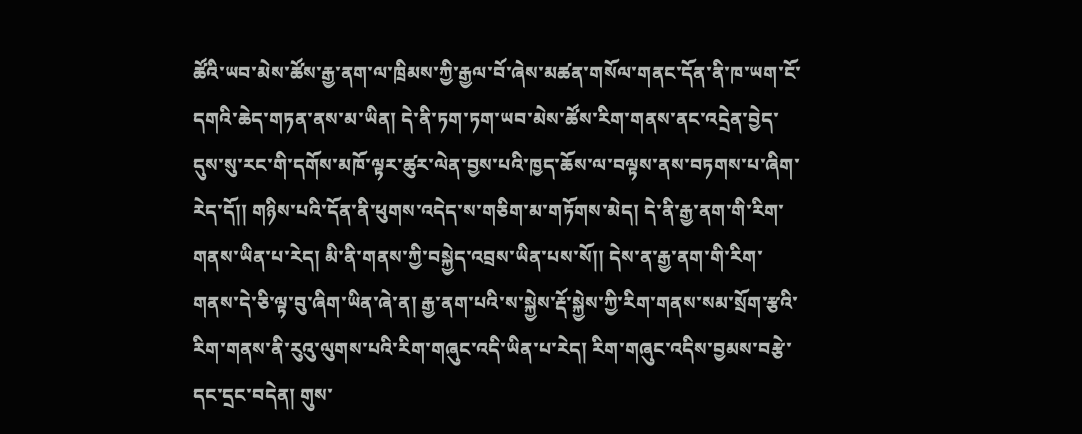ཚོའི་ཡབ་མེས་ཚོས་རྒྱ་ནག་ལ་ཁྲིམས་ཀྱི་རྒྱལ་བོ་ཞེས་མཚན་གསོལ་གནང་དོན་ནི་ཁ་ཡག་ངོ་དགའི་ཆེད་གཏན་ནས་མ་ཡིན། དེ་ནི་ཏག་ཏག་ཡབ་མེས་ཚོས་རིག་གནས་ནང་འདྲེན་བྱེད་དུས་སུ་རང་གི་དགོས་མཁོ་ལྟར་ཚུར་ལེན་བྱས་པའི་ཁྱད་ཆོས་ལ་བལྟས་ནས་བཏགས་པ་ཞིག་རེད་དོ།། གཉིས་པའི་དོན་ནི་ཕུགས་འདེད་ས་གཅིག་མ་གཏོགས་མེད། དེ་ནི་རྒྱ་ནག་གི་རིག་གནས་ཡིན་པ་རེད། མི་ནི་གནས་ཀྱི་བསྐྱེད་འབྲས་ཡིན་པས་སོ།། དེས་ན་རྒྱ་ནག་གི་རིག་གནས་དེ་ཅི་ལྟ་བུ་ཞིག་ཡིན་ཞེ་ན། རྒྱ་ནག་པའི་ས་སྐྱེས་རྡོ་སྐྱེས་ཀྱི་རིག་གནས་སམ་སྲོག་རྩའི་རིག་གནས་ནི་རུའུ་ལུགས་པའི་རིག་གཞུང་འདི་ཡིན་པ་རེད། རིག་གཞུང་འདིས་བྱམས་བརྩེ་དང་དྲང་བདེན། གུས་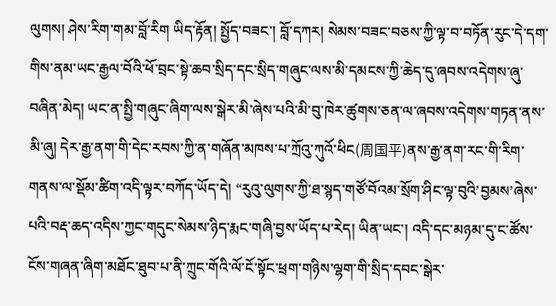ལུགས། ཤེས་རིག་གམ་བློ་རིག ཡིད་རྟོན། སྤྱོད་བཟང་། བློ་དཀར། སེམས་བཟང་བཅས་ཀྱི་ལྟ་བ་བཏོན་རུང་དེ་དག་གིས་ནམ་ཡང་རྒྱལ་བོའི་ཕོ་བྲང་སྟེ་ཆབ་སྲིད་དང་སྲིད་གཞུང་ལས་མི་དམངས་ཀྱི་ཆེད་དུ་ཞབས་འདེགས་ཞུ་བཞིན་མེད། ཡང་ན་སྤྱི་གཞུང་ཞིག་ལས་སྒེར་མི་ཞེས་པའི་མི་བུ་ཁེར་ཚུགས་ཅན་ལ་ཞབས་འདེགས་གཏན་ནས་མི་ཞུ། དེར་རྒྱ་ནག་གི་དེང་རབས་ཀྱི་ན་གཞོན་མཁས་པ་ཀྲོའུ་ཀུའོ་ཕིང(周国平)ནས་རྒྱ་ནག་རང་གི་རིག་གནས་ལ་སྡོམ་ཚིག་འདི་ལྟར་བཀོད་ཡོད་དེ། “རུའུ་ལུགས་ཀྱི་ཐ་སྙད་གཙོ་བོའམ་སྲོག་ཤིང་ལྟ་བུའི’བྱམས’ཞེས་པའི་བརྡ་ཆད་འདིས་ཀྱང་གདུང་སེམས་ཉིད་རྨང་གཞི་བྱས་ཡོད་པ་རེད། ཡིན་ཡང་། འདི་དང་མཉམ་དུ་ང་ཚོས་ངོས་གཞན་ཞིག་མཐོང་ཐུབ་པ་ནི་ཀྲུང་གོའི་ལོ་ངོ་སྟོང་ཕྲག་གཉིས་ལྷག་གི་སྲིད་དབང་སྒེར་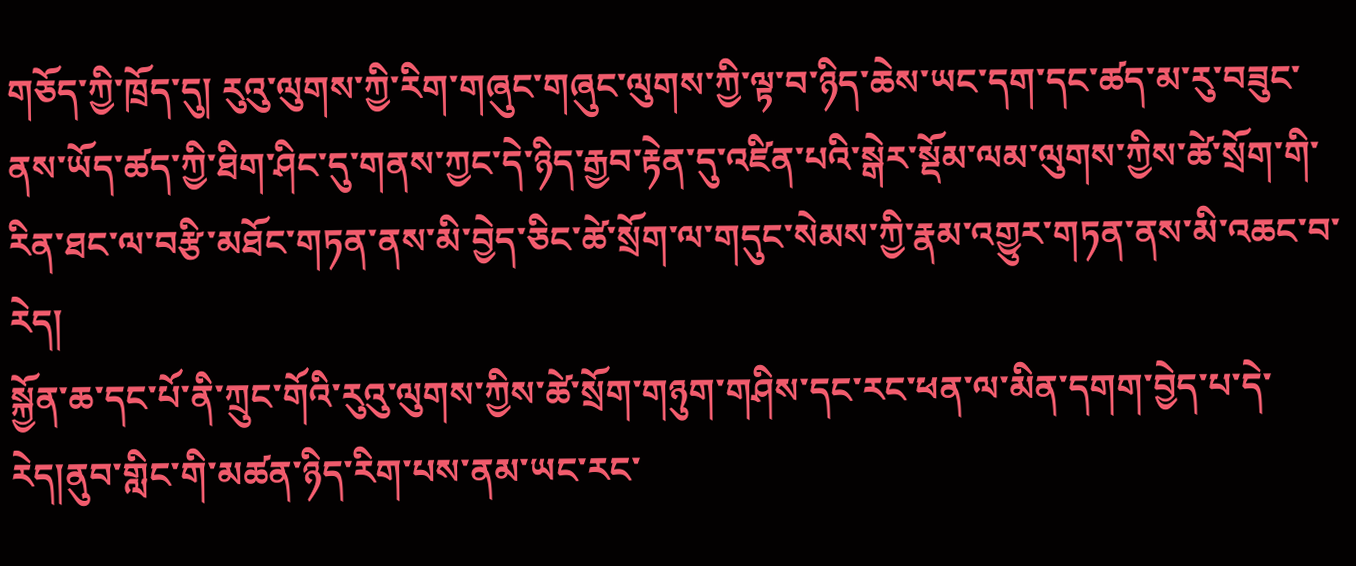གཅོད་ཀྱི་ཁྲོད་དུ། རུའུ་ལུགས་ཀྱི་རིག་གཞུང་གཞུང་ལུགས་ཀྱི་ལྟ་བ་ཉིད་ཆེས་ཡང་དག་དང་ཚད་མ་རུ་བཟུང་ནས་ཡོད་ཚད་ཀྱི་ཐིག་ཤིང་དུ་གནས་ཀྱང་དེ་ཉིད་རྒྱབ་རྟེན་དུ་འཛིན་པའི་སྒེར་སྡོམ་ལམ་ལུགས་ཀྱིས་ཚེ་སྲོག་གི་རིན་ཐང་ལ་བརྩི་མཐོང་གཏན་ནས་མི་བྱེད་ཅིང་ཚེ་སྲོག་ལ་གདུང་སེམས་ཀྱི་རྣམ་འགྱུར་གཏན་ནས་མི་འཆང་བ་རེད།
སྐྱོན་ཆ་དང་པོ་ནི་ཀྲུང་གོའི་རུའུ་ལུགས་ཀྱིས་ཚེ་སྲོག་གཉུག་གཤིས་དང་རང་ཕན་ལ་མིན་དགག་བྱེད་པ་དེ་རེད།ནུབ་གླིང་གི་མཚན་ཉིད་རིག་པས་ནམ་ཡང་རང་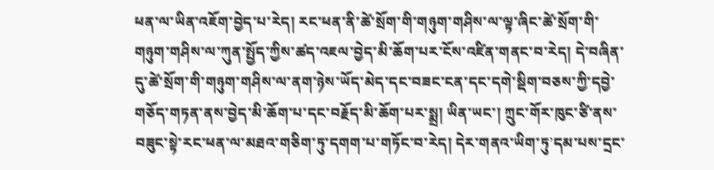ཕན་ལ་ཡིན་འཇོག་བྱེད་པ་རེད། རང་ཕན་ནི་ཚེ་སྲོག་གི་གཉུག་གཤིས་ལ་ལྟ་ཞིང་ཚེ་སྲོག་གི་གཉུག་གཤིས་ལ་ཀུན་སྤྱོད་ཀྱིས་ཚད་འཇལ་བྱེད་མི་ཆོག་པར་ངོས་འཛིན་གནང་བ་རེད། དེ་བཞིན་དུ་ཚེ་སྲོག་གི་གཉུག་གཤིས་ལ་ནག་ཉེས་ཡོད་མེད་དང་བཟང་ངན་དང་དགེ་སྡིག་བཅས་ཀྱི་དབྱེ་གཅོད་གཏན་ནས་བྱེད་མི་ཆོག་པ་དང་བརྗོད་མི་ཆོག་པར་སྨྲ། ཡིན་ཡང་། ཀྲུང་གོར་ཁུང་ཙི་ནས་བཟུང་སྟེ་རང་ཕན་ལ་མཐའ་གཅིག་ཏུ་དགག་པ་གཏོང་བ་རེད། དེར་གནའ་ཡིག་ཏུ’དམ་པས་དྲང་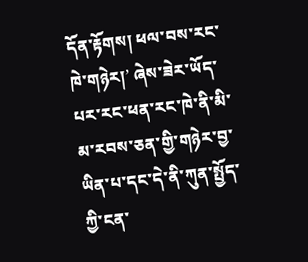དོན་རྟོགས། ཕལ་བས་རང་ཁེ་གཉེར།’ ཞེས་ཟེར་ཡོད་པར་རང་ཕན་རང་ཁེ་ནི་མི་མ་རབས་ཅན་གྱི་གཉེར་བྱ་ཡིན་པ་དང་དེ་ནི་ཀུན་སྤྱོད་ཀྱི་ངན་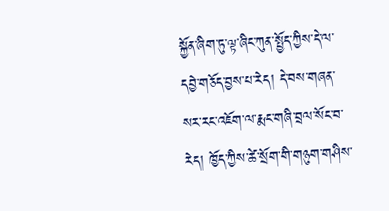སྐྱོན་ཞིག་ཏུ་ལྟ་ཞིང་ཀུན་སྤྱོད་ཀྱིས་དེ་ལ་དབྱེ་གཅོད་བྱས་པ་རེད། དེ་བས་གཞན་སར་རང་འཇོག་ལ་རྨང་གཞི་བྲལ་སོང་བ་རེད། ཁྱོད་ཀྱིས་ཚེ་སྲོག་གི་གཉུག་གཤིས་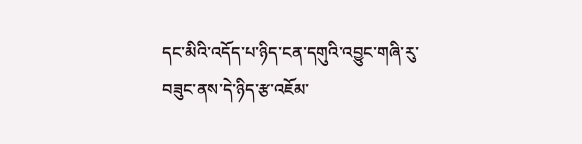དང་མིའི་འདོད་པ་ཉིད་ངན་དགུའི་འབྱུང་གཞི་རུ་བཟུང་ནས་དེ་ཉིད་རྩ་འཇོམ་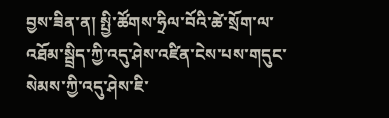བྱས་ཟིན་ན། སྤྱི་ཚོགས་ཧྲིལ་བོའི་ཚེ་སྲོག་ལ་འཐོམ་སྦྲིད་ཀྱི་འདུ་ཤེས་འཛིན་ངེས་པས་གདུང་སེམས་ཀྱི་འདུ་ཤེས་ཇི་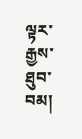ལྟར་རྒྱས་ཐུབ་བམ།